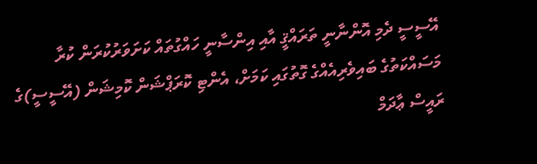އޭސީސީ ދެމި އޮންނާނީ ތަރައްޤީ އާއި އިންސާނީ ހައްގުތައް ކަށަވަރުކުރަން ކުރާ މަސައްކަތުގެ ބައިވެރިއެއްގެ ގޮތުގައި ކަމަށް، އެންޓި ކޮރަޕްޝަން ކޮމިޝަން (އޭސީސީ)ގެ ރައީސް ޢާދަމް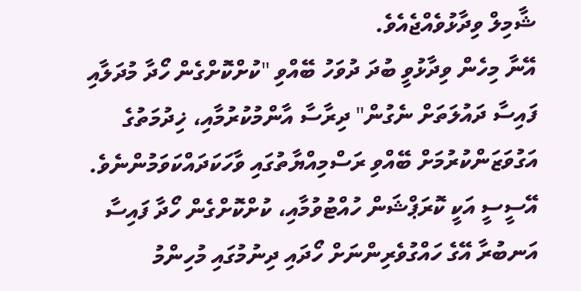ޝާމިލް ވިދާޅުވެއްޖެއެވެ.
އޭނާ މިހެން ވިދާޅުވީ ބުދަ ދުވަހު ބޭއްވި "ކުށްކޮށްގެން ހޯދާ މުދަލާއި ފައިސާ ދައުލަތަށް ނެގުން" ދިރާސާ އާންމުކުރުމާއި، ޚިދުމަތުގެ އަގުވަޒަންކުރުމަށް ބޭއްވި ރަސްމިއްޔާތުގައި ވާހަކަދައްކަވަމުންނެވެ. އޭސީސީ އަކީ ކޮރަޕްޝަން ހުއްޓުވުމާއި، ކުށްކޮށްގެން ހޯދާ ފައިސާ އަނބުރާ އޭގެ ހައްގުވެރިންނަށް ހޯދައި ދިނުމުގައި މުހިންމު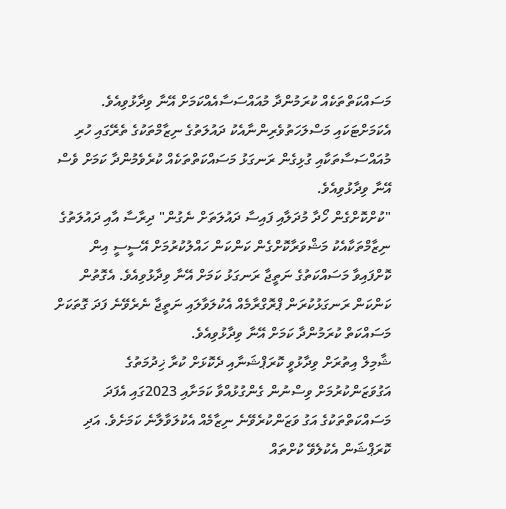މަސައްކަތްތަކެއް ކުރަމުންދާ މުއައްސަސާއެއްކަމަށް އޭނާ ވިދާޅުވިއެވެ. އެކަމަށްޓަކައި މަސްލަހަތުވެރިންނާއެކު ދައުލަތުގެ ނިޒާމްތަކުގެ ތެރޭގައި ހުރި މުއައްސަސާތަކާއި ގުޅިގެން ރަނގަޅު މަސައްކަތްތަކެއް ކުރެވެމުންދާ ކަމަށް ވެސް އޭނާ ވިދާޅުވިއެވެ.
"ކުށްކޮށްގެން ހޯދާ މުދަލާއި ފައިސާ ދައުލަތަށް ނެގުން" ދިރާސާ އާއި ދައުލަތުގެ ނިޒާމްތަކާއެކު މަޝްވަރާކޮށްގެން ކަންކަން ހައްލުކުރުމަށް އޭސީސީ އިން ކޮށްފައިވާ މަސައްކަތުގެ ނަތީޖާ ރަނގަޅު ކަމަށް އޭނާ ވިދާޅުވިއެވެ. އެގޮތުން ކަންކަން ރަނގަޅުކުރަން ޕްރޮގްރާމެއް އެކުލަވާލައި ނަތީޖާ ނެރެވޭނެ ފަދަ ގޮތަކަށް މަސައްކަތް ކުރަމުންދާ ކަމަށް އޭނާ ވިދާޅުވިއެވެ.
ޝާމިލް އިތުރަށް ވިދާޅުވީ ކޮރަޕްޝަނާއި ދެކޮޅަށް ކުރާ ޚިދުމަތުގެ އަގުވަޒަންކުރުމަށް ވިސްނުން ގެންގުޅުއްވާ ކަމަށާއި 2023ގައި އެފަދަ މަސައްކަތްތަކުގެ އަގު ވަޒަންކުރެވޭނެ ނިޒާމެއް އެކުލަވާލާނެ ކަމަށެވެ. އަދި ކޮރަޕްޝަން އެކުލެވޭ ކުށްތައް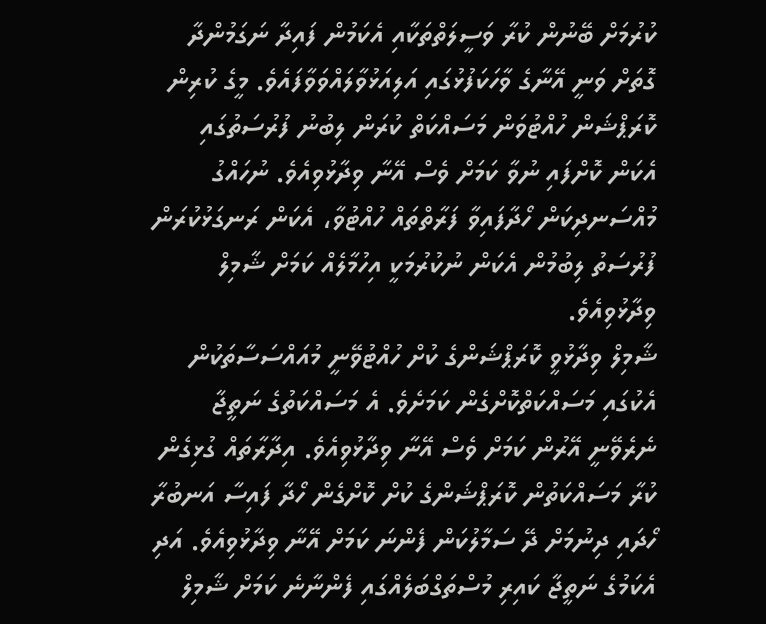ކުރުމަށް ބޭނުން ކުރާ ވަސީލަތްތަކާއި އެކަމުން ފައިދާ ނަގަމުންދާ ގޮތަށް ވަނީ އޭނާގެ ވާހަކަފުޅުގައި އަލިއަޅުވާލައްވަވާފައެވެ. މީގެ ކުރިން ކޮރަޕްޝަން ހުއްޓުވަން މަސައްކަތް ކުރަން ލިބުނު ފުރުސަތުގައި އެކަން ކޮށްފައި ނުވާ ކަމަށް ވެސް އޭނާ ވިދާޅުވިއެވެ. ނުހައްގު މުއްސަނދިކަން ހޯދާފައިވާ ފަރާތްތައް ހުއްޓުވާ، އެކަން ރަނގަޅުކުރަން ފުރުސަތު ލިބުމުން އެކަން ނުކުރުމަކީ އިހުމާލެއް ކަމަށް ޝާމިލް ވިދާޅުވިއެވެ.
ޝާމިލް ވިދާޅުވީ ކޮރަޕްޝަންގެ ކުށް ހުއްޓުވޭނީ މުއައްސަސާތަކުން އެކުގައި މަސައްކަތްކޮށްގެން ކަމަށެވެ. އެ މަސައްކަތުގެ ނަތީޖާ ނެރެވޭނީ އޭރުން ކަމަށް ވެސް އޭނާ ވިދާޅުވިއެވެ. އިދާރާތައް ގުޅިގެން ކުރާ މަސައްކަތުން ކޮރަޕްޝަންގެ ކުށް ކޮށްގެން ހޯދާ ފައިސާ އަނބުރާ ހޯދައި ދިނުމަށް ދޭ ސަމާލުކަން ފެންނަ ކަމަށް އޭނާ ވިދާޅުވިއެވެ. އަދި އެކަމުގެ ނަތީޖާ ކައިރި މުސްތަގްބަލެއްގައި ފެންނާނެ ކަމަށް ޝާމިލް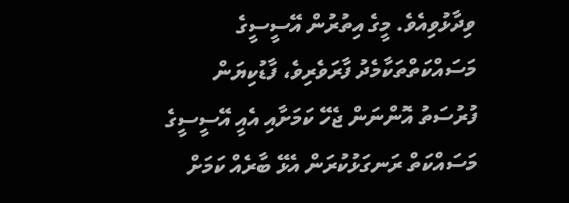ވިދާޅުވިއެވެ. މީގެ އިތުރުން އޭސީސީގެ މަސައްކަތްތަކާމެދު ފާރަވެރިވެ، ފާޑުކިޔަން ފުރުސަތު އޮންނަން ޖެހޭ ކަމަށާއި އެއީ އޭސީސީގެ މަސައްކަތް ރަނގަޅުކުރަން އެޅޭ ބާރެއް ކަމަށް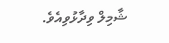ޝާމިލް ވިދާޅުވިއެވެ.